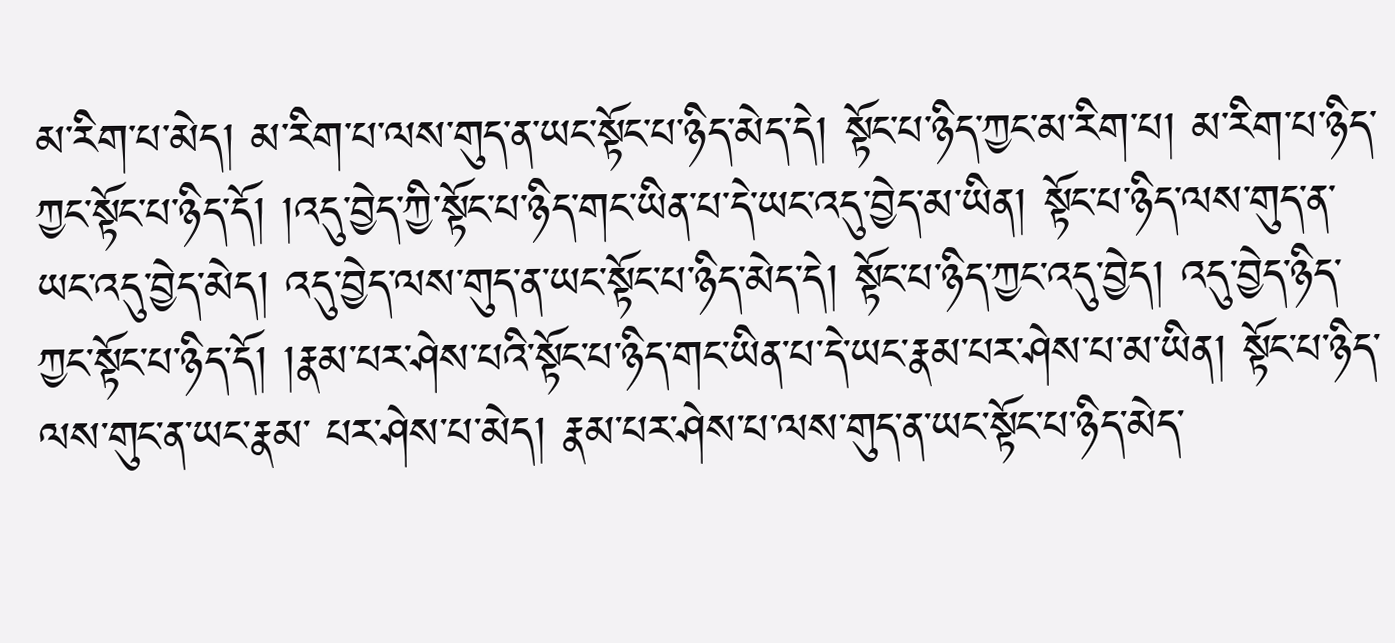མ་རིག་པ་མེད། མ་རིག་པ་ལས་གུད་ན་ཡང་སྟོང་པ་ཉིད་མེད་དེ། སྟོང་པ་ཉིད་ཀྱང་མ་རིག་པ། མ་རིག་པ་ཉིད་ཀྱང་སྟོང་པ་ཉིད་དོ། །འདུ་བྱེད་ཀྱི་སྟོང་པ་ཉིད་གང་ཡིན་པ་དེ་ཡང་འདུ་བྱེད་མ་ཡིན། སྟོང་པ་ཉིད་ལས་གུད་ན་ ཡང་འདུ་བྱེད་མེད། འདུ་བྱེད་ལས་གུད་ན་ཡང་སྟོང་པ་ཉིད་མེད་དེ། སྟོང་པ་ཉིད་ཀྱང་འདུ་བྱེད། འདུ་བྱེད་ཉིད་ཀྱང་སྟོང་པ་ཉིད་དོ། །རྣམ་པར་ཤེས་པའི་སྟོང་པ་ཉིད་གང་ཡིན་པ་དེ་ཡང་རྣམ་པར་ཤེས་པ་མ་ཡིན། སྟོང་པ་ཉིད་ལས་གུང་ན་ཡང་རྣམ་ པར་ཤེས་པ་མེད། རྣམ་པར་ཤེས་པ་ལས་གུད་ན་ཡང་སྟོང་པ་ཉིད་མེད་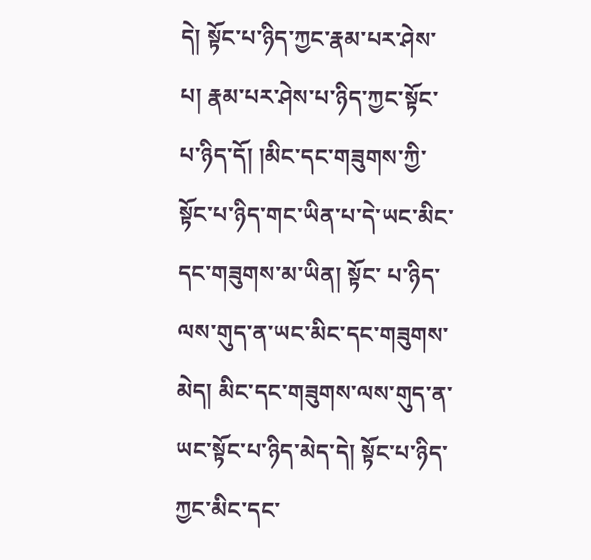དེ། སྟོང་པ་ཉིད་ཀྱང་རྣམ་པར་ཤེས་པ། རྣམ་པར་ཤེས་པ་ཉིད་ཀྱང་སྟོང་པ་ཉིད་དོ། །མིང་དང་གཟུགས་ཀྱི་སྟོང་པ་ཉིད་གང་ཡིན་པ་དེ་ཡང་མིང་དང་གཟུགས་མ་ཡིན། སྟོང་ པ་ཉིད་ལས་གུད་ན་ཡང་མིང་དང་གཟུགས་མེད། མིང་དང་གཟུགས་ལས་གུད་ན་ཡང་སྟོང་པ་ཉིད་མེད་དེ། སྟོང་པ་ཉིད་ཀྱང་མིང་དང་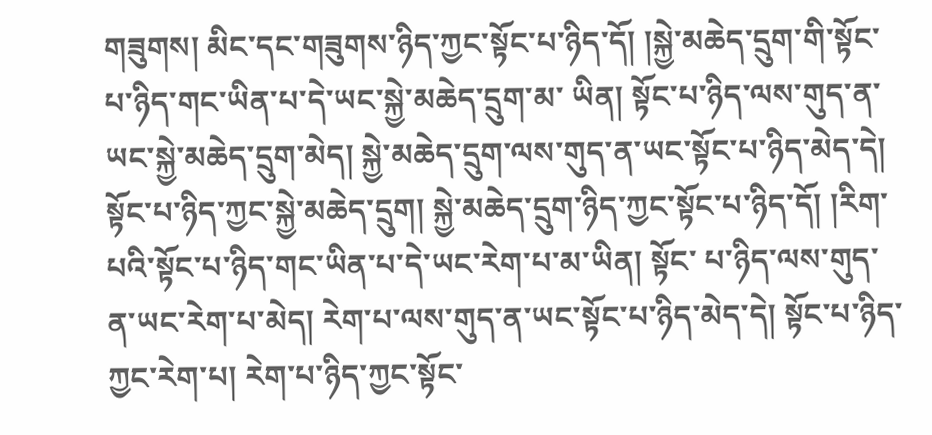གཟུགས། མིང་དང་གཟུགས་ཉིད་ཀྱང་སྟོང་པ་ཉིད་དོ། །སྐྱེ་མཆེད་དྲུག་གི་སྟོང་པ་ཉིད་གང་ཡིན་པ་དེ་ཡང་སྐྱེ་མཆེད་དྲུག་མ་ ཡིན། སྟོང་པ་ཉིད་ལས་གུད་ན་ཡང་སྐྱེ་མཆེད་དྲུག་མེད། སྐྱེ་མཆེད་དྲུག་ལས་གུད་ན་ཡང་སྟོང་པ་ཉིད་མེད་དེ། སྟོང་པ་ཉིད་ཀྱང་སྐྱེ་མཆེད་དྲུག། སྐྱེ་མཆེད་དྲུག་ཉིད་ཀྱང་སྟོང་པ་ཉིད་དོ། །རིག་པའི་སྟོང་པ་ཉིད་གང་ཡིན་པ་དེ་ཡང་རེག་པ་མ་ཡིན། སྟོང་ པ་ཉིད་ལས་གུད་ན་ཡང་རེག་པ་མེད། རེག་པ་ལས་གུད་ན་ཡང་སྟོང་པ་ཉིད་མེད་དེ། སྟོང་པ་ཉིད་ཀྱང་རེག་པ། རེག་པ་ཉིད་ཀྱང་སྟོང་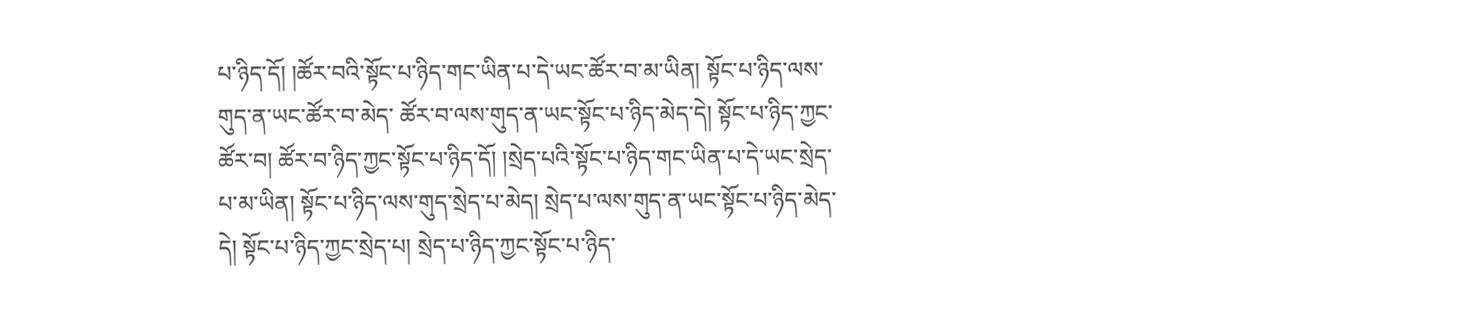པ་ཉིད་དོ། །ཚོར་བའི་སྟོང་པ་ཉིད་གང་ཡིན་པ་དེ་ཡང་ཚོར་བ་མ་ཡིན། སྟོང་པ་ཉིད་ལས་གུད་ན་ཡང་ཚོར་བ་མེད་ ཚོར་བ་ལས་གུད་ན་ཡང་སྟོང་པ་ཉིད་མེད་དེ། སྟོང་པ་ཉིད་ཀྱང་ཚོར་བ། ཚོར་བ་ཉིད་ཀྱང་སྟོང་པ་ཉིད་དོ། །སྲེད་པའི་སྟོང་པ་ཉིད་གང་ཡིན་པ་དེ་ཡང་སྲེད་པ་མ་ཡིན། སྟོང་པ་ཉིད་ལས་གུད་སྲེད་པ་མེད། སྲེད་པ་ལས་གུད་ན་ཡང་སྟོང་པ་ཉིད་མེད་
དེ། སྟོང་པ་ཉིད་ཀྱང་སྲེད་པ། སྲེད་པ་ཉིད་ཀྱང་སྟོང་པ་ཉིད་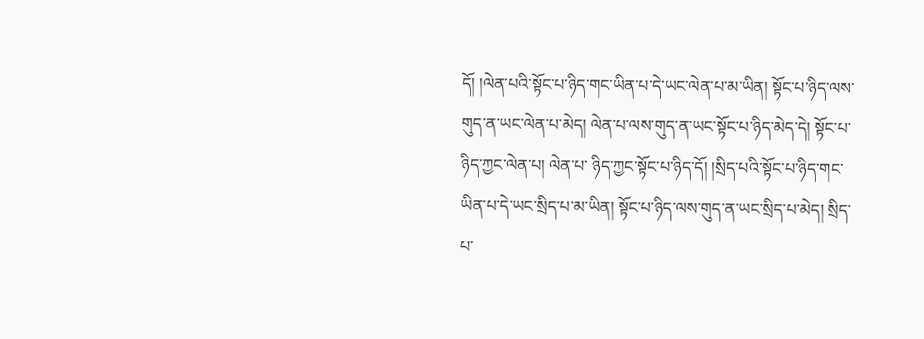དོ། །ལེན་པའི་སྟོང་པ་ཉིད་གང་ཡིན་པ་དེ་ཡང་ལེན་པ་མ་ཡིན། སྟོང་པ་ཉིད་ལས་གུད་ན་ཡང་ལེན་པ་མེད། ལེན་པ་ལས་གུད་ན་ཡང་སྟོང་པ་ཉིད་མེད་དེ། སྟོང་པ་ཉིད་ཀྱང་ལེན་པ། ལེན་པ་ ཉིད་ཀྱང་སྟོང་པ་ཉིད་དོ། །སྲིད་པའི་སྟོང་པ་ཉིད་གང་ཡིན་པ་དེ་ཡང་སྲིད་པ་མ་ཡིན། སྟོང་པ་ཉིད་ལས་གུད་ན་ཡང་སྲིད་པ་མེད། སྲིད་པ་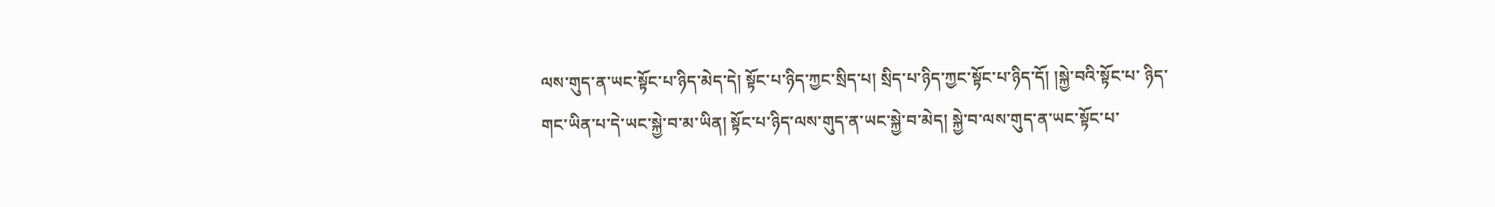ལས་གུད་ན་ཡང་སྟོང་པ་ཉིད་མེད་དེ། སྟོང་པ་ཉིད་ཀྱང་སྲིད་པ། སྲིད་པ་ཉིད་ཀྱང་སྟོང་པ་ཉིད་དོ། །སྐྱེ་བའི་སྟོང་པ་ ཉིད་གང་ཡིན་པ་དེ་ཡང་སྐྱེ་བ་མ་ཡིན། སྟོང་པ་ཉིད་ལས་གུད་ན་ཡང་སྐྱེ་བ་མེད། སྐྱེ་བ་ལས་གུད་ན་ཡང་སྟོང་པ་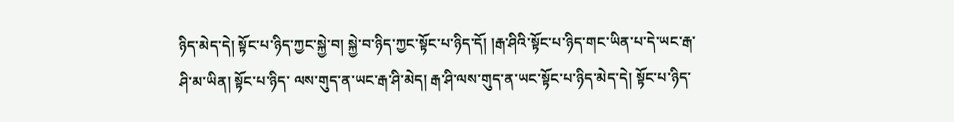ཉིད་མེད་དེ། སྟོང་པ་ཉིད་ཀྱང་སྐྱེ་བ། སྐྱེ་བ་ཉིད་ཀྱང་སྟོང་པ་ཉིད་དོ། །རྒ་ཤིའི་སྟོང་པ་ཉིད་གང་ཡིན་པ་དེ་ཡང་རྒ་ཤི་མ་ཡིན། སྟོང་པ་ཉིད་ ལས་གུད་ན་ཡང་རྒ་ཤི་མེད། རྒ་ཤི་ལས་གུད་ན་ཡང་སྟོང་པ་ཉིད་མེད་དེ། སྟོང་པ་ཉིད་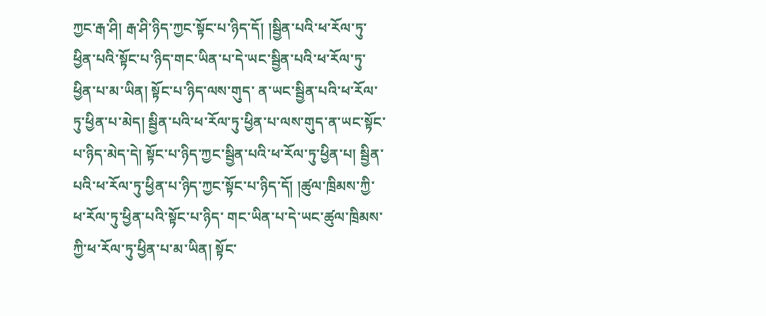ཀྱང་རྒ་ཤི། རྒ་ཤི་ཉིད་ཀྱང་སྟོང་པ་ཉིད་དོ། །སྦྱིན་པའི་ཕ་རོལ་ཏུ་ཕྱིན་པའི་སྟོང་པ་ཉིད་གང་ཡིན་པ་དེ་ཡང་སྦྱིན་པའི་ཕ་རོལ་ཏུ་ཕྱིན་པ་མ་ཡིན། སྟོང་པ་ཉིད་ལས་གུད་ ན་ཡང་སྦྱིན་པའི་ཕ་རོལ་ཏུ་ཕྱིན་པ་མེད། སྦྱིན་པའི་ཕ་རོལ་ཏུ་ཕྱིན་པ་ལས་གུད་ན་ཡང་སྟོང་པ་ཉིད་མེད་དེ། སྟོང་པ་ཉིད་ཀྱང་སྦྱིན་པའི་ཕ་རོལ་ཏུ་ཕྱིན་པ། སྦྱིན་པའི་ཕ་རོལ་ཏུ་ཕྱིན་པ་ཉིད་ཀྱང་སྟོང་པ་ཉིད་དོ། །ཚུལ་ཁྲིམས་ཀྱི་ཕ་རོལ་ཏུ་ཕྱིན་པའི་སྟོང་པ་ཉིད་ གང་ཡིན་པ་དེ་ཡང་ཚུལ་ཁྲིམས་ཀྱི་ཕ་རོལ་ཏུ་ཕྱིན་པ་མ་ཡིན། སྟོང་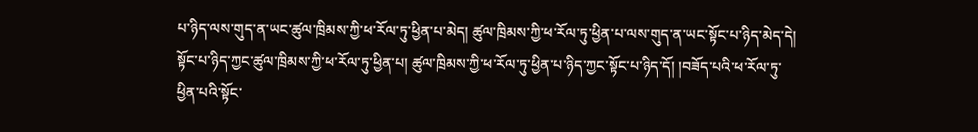པ་ཉིད་ལས་གུད་ན་ཡང་ཚུལ་ཁྲིམས་ཀྱི་ཕ་རོལ་ཏུ་ཕྱིན་པ་མེད། ཚུལ་ཁྲིམས་ཀྱི་ཕ་རོལ་ཏུ་ཕྱིན་པ་ལས་གུད་ན་ཡང་སྟོང་པ་ཉིད་མེད་དེ། སྟོང་པ་ཉིད་ཀྱང་ཚུལ་ཁྲིམས་ཀྱི་ཕ་རོལ་ཏུ་ཕྱིན་པ། ཚུལ་ཁྲིམས་ཀྱི་ཕ་རོལ་ཏུ་ཕྱིན་པ་ཉིད་ཀྱང་སྟོང་པ་ཉིད་དོ། །བཟོད་པའི་ཕ་རོལ་ཏུ་ཕྱིན་པའི་སྟོང་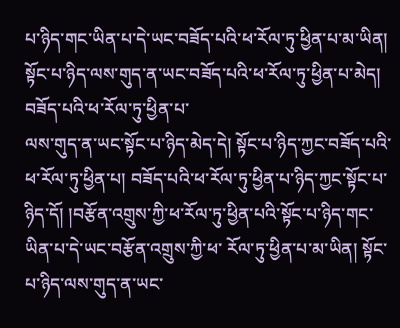པ་ཉིད་གང་ཡིན་པ་དེ་ཡང་བཟོད་པའི་ཕ་རོལ་ཏུ་ཕྱིན་པ་མ་ཡིན། སྟོང་པ་ཉིད་ལས་གུད་ན་ཡང་བཟོད་པའི་ཕ་རོལ་ཏུ་ཕྱིན་པ་མེད། བཟོད་པའི་ཕ་རོལ་ཏུ་ཕྱིན་པ་
ལས་གུད་ན་ཡང་སྟོང་པ་ཉིད་མེད་དེ། སྟོང་པ་ཉིད་ཀྱང་བཟོད་པའི་ཕ་རོལ་ཏུ་ཕྱིན་པ། བཟོད་པའི་ཕ་རོལ་ཏུ་ཕྱིན་པ་ཉིད་ཀྱང་སྟོང་པ་ཉིད་དོ། །བརྩོན་འགྲུས་ཀྱི་ཕ་རོལ་ཏུ་ཕྱིན་པའི་སྟོང་པ་ཉིད་གང་ཡིན་པ་དེ་ཡང་བརྩོན་འགྲུས་ཀྱི་ཕ་ རོལ་ཏུ་ཕྱིན་པ་མ་ཡིན། སྟོང་པ་ཉིད་ལས་གུད་ན་ཡང་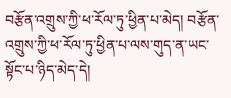བརྩོན་འགྲུས་ཀྱི་ཕ་རོལ་ཏུ་ཕྱིན་པ་མེད། བརྩོན་འགྲུས་ཀྱི་ཕ་རོལ་ཏུ་ཕྱིན་པ་ལས་གུད་ན་ཡང་སྟོང་པ་ཉིད་མེད་དེ།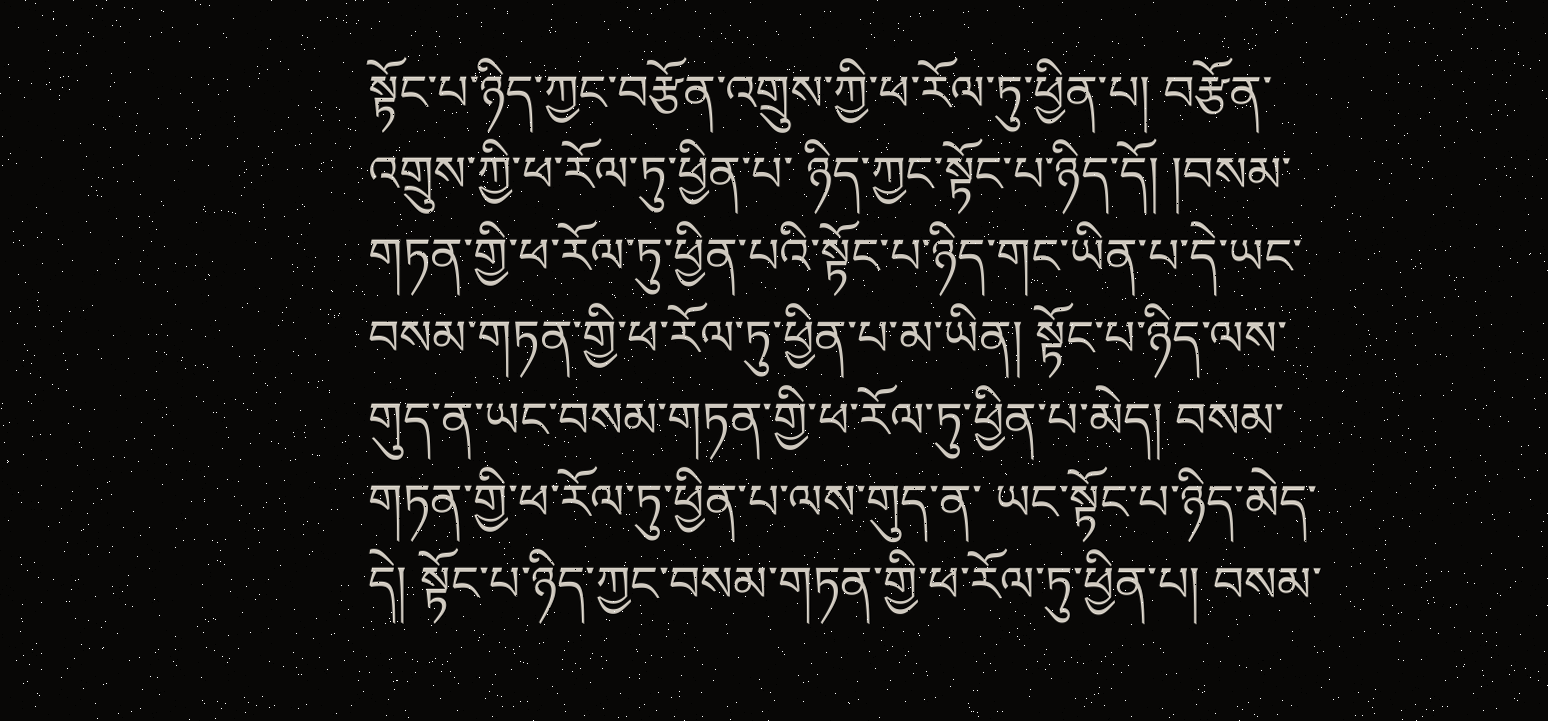སྟོང་པ་ཉིད་ཀྱང་བརྩོན་འགྲུས་ཀྱི་ཕ་རོལ་ཏུ་ཕྱིན་པ། བརྩོན་འགྲུས་ཀྱི་ཕ་རོལ་ཏུ་ཕྱིན་པ་ ཉིད་ཀྱང་སྟོང་པ་ཉིད་དོ། །བསམ་གཏན་གྱི་ཕ་རོལ་ཏུ་ཕྱིན་པའི་སྟོང་པ་ཉིད་གང་ཡིན་པ་དེ་ཡང་བསམ་གཏན་གྱི་ཕ་རོལ་ཏུ་ཕྱིན་པ་མ་ཡིན། སྟོང་པ་ཉིད་ལས་གུད་ན་ཡང་བསམ་གཏན་གྱི་ཕ་རོལ་ཏུ་ཕྱིན་པ་མེད། བསམ་གཏན་གྱི་ཕ་རོལ་ཏུ་ཕྱིན་པ་ལས་གུད་ན་ ཡང་སྟོང་པ་ཉིད་མེད་དེ། སྟོང་པ་ཉིད་ཀྱང་བསམ་གཏན་གྱི་ཕ་རོལ་ཏུ་ཕྱིན་པ། བསམ་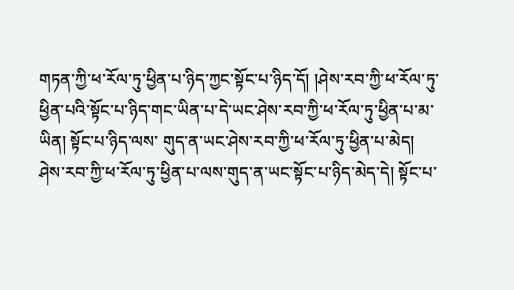གཏན་ཀྱི་ཕ་རོལ་ཏུ་ཕྱིན་པ་ཉིད་ཀྱང་སྟོང་པ་ཉིད་དོ། །ཤེས་རབ་ཀྱི་ཕ་རོལ་ཏུ་ཕྱིན་པའི་སྟོང་པ་ཉིད་གང་ཡིན་པ་དེ་ཡང་ཤེས་རབ་ཀྱི་ཕ་རོལ་ཏུ་ཕྱིན་པ་མ་ཡིན། སྟོང་པ་ཉིད་ལས་ གུད་ན་ཡང་ཤེས་རབ་ཀྱི་ཕ་རོལ་ཏུ་ཕྱིན་པ་མེད། ཤེས་རབ་ཀྱི་ཕ་རོལ་ཏུ་ཕྱིན་པ་ལས་གུད་ན་ཡང་སྟོང་པ་ཉིད་མེད་དེ། སྟོང་པ་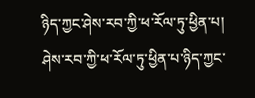ཉིད་ཀྱང་ཤེས་རབ་ཀྱི་ཕ་རོལ་ཏུ་ཕྱིན་པ། ཤེས་རབ་ཀྱི་ཕ་རོལ་ཏུ་ཕྱིན་པ་ཉིད་ཀྱང་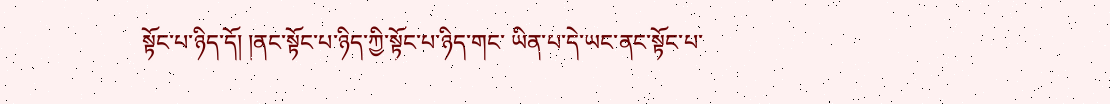སྟོང་པ་ཉིད་དོ། །ནང་སྟོང་པ་ཉིད་ཀྱི་སྟོང་པ་ཉིད་གང་ ཡིན་པ་དེ་ཡང་ནང་སྟོང་པ་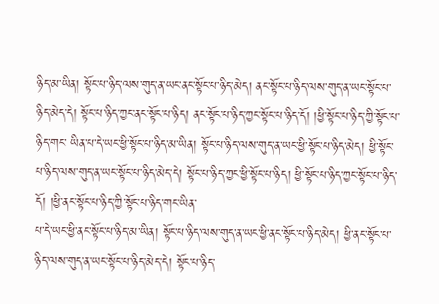ཉིད་མ་ཡིན། སྟོང་པ་ཉིད་ལས་གུད་ན་ཡང་ནང་སྟོང་པ་ཉིད་མེད། ནང་སྟོང་པ་ཉིད་ལས་གུད་ན་ཡང་སྟོང་པ་ཉིད་མེད་དེ། སྟོང་པ་ཉིད་ཀྱང་ནང་སྟོང་པ་ཉིད། ནང་སྟོང་པ་ཉིད་ཀྱང་སྟོང་པ་ཉིད་དོ། །ཕྱི་སྟོང་པ་ཉིད་ཀྱི་སྟོང་པ་ཉིད་གང་ ཡིན་པ་དེ་ཡང་ཕྱི་སྟོང་པ་ཉིད་མ་ཡིན། སྟོང་པ་ཉིད་ལས་གུད་ན་ཡང་ཕྱི་སྟོང་པ་ཉིད་མེད། ཕྱི་སྟོང་པ་ཉིད་ལས་གུད་ན་ཡང་སྟོང་པ་ཉིད་མེད་དེ། སྟོང་པ་ཉིད་ཀྱང་ཕྱི་སྟོང་པ་ཉིད། ཕྱི་སྟོང་པ་ཉིད་ཀྱང་སྟོང་པ་ཉིད་དོ། །ཕྱི་ནང་སྟོང་པ་ཉིད་ཀྱི་སྟོང་པ་ཉིད་གང་ཡིན་
པ་དེ་ཡང་ཕྱི་ནང་སྟོང་པ་ཉིད་མ་ཡིན། སྟོང་པ་ཉིད་ལས་གུད་ན་ཡང་ཕྱི་ནང་སྟོང་པ་ཉིད་མེད། ཕྱི་ནང་སྟོང་པ་ཉིད་ལས་གུད་ན་ཡང་སྟོང་པ་ཉིད་མེད་དེ། སྟོང་པ་ཉིད་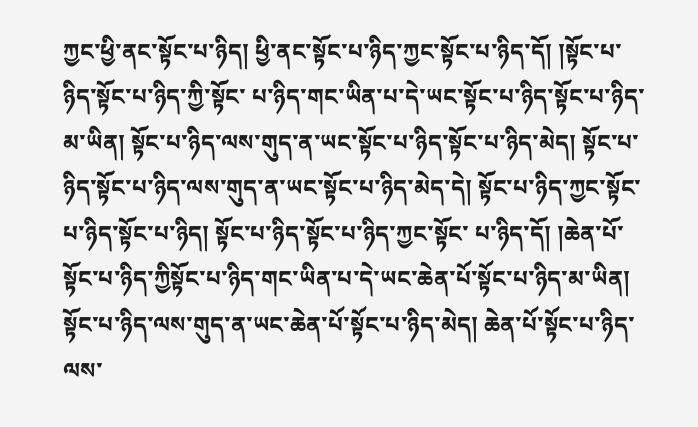ཀྱང་ཕྱི་ནང་སྟོང་པ་ཉིད། ཕྱི་ནང་སྟོང་པ་ཉིད་ཀྱང་སྟོང་པ་ཉིད་དོ། །སྟོང་པ་ཉིད་སྟོང་པ་ཉིད་ཀྱི་སྟོང་ པ་ཉིད་གང་ཡིན་པ་དེ་ཡང་སྟོང་པ་ཉིད་སྟོང་པ་ཉིད་མ་ཡིན། སྟོང་པ་ཉིད་ལས་གུད་ན་ཡང་སྟོང་པ་ཉིད་སྟོང་པ་ཉིད་མེད། སྟོང་པ་ཉིད་སྟོང་པ་ཉིད་ལས་གུད་ན་ཡང་སྟོང་པ་ཉིད་མེད་དེ། སྟོང་པ་ཉིད་ཀྱང་སྟོང་པ་ཉིད་སྟོང་པ་ཉིད། སྟོང་པ་ཉིད་སྟོང་པ་ཉིད་ཀྱང་སྟོང་ པ་ཉིད་དོ། །ཆེན་པོ་སྟོང་པ་ཉིད་ཀྱིསྟོང་པ་ཉིད་གང་ཡིན་པ་དེ་ཡང་ཆེན་པོ་སྟོང་པ་ཉིད་མ་ཡིན། སྟོང་པ་ཉིད་ལས་གུད་ན་ཡང་ཆེན་པོ་སྟོང་པ་ཉིད་མེད། ཆེན་པོ་སྟོང་པ་ཉིད་ལས་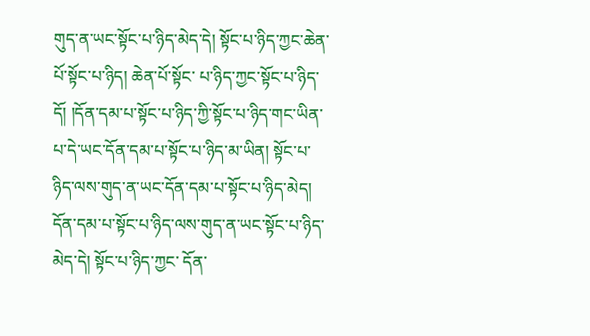གུད་ན་ཡང་སྟོང་པ་ཉིད་མེད་དེ། སྟོང་པ་ཉིད་ཀྱང་ཆེན་པོ་སྟོང་པ་ཉིད། ཆེན་པོ་སྟོང་ པ་ཉིད་ཀྱང་སྟོང་པ་ཉིད་དོ། །དོན་དམ་པ་སྟོང་པ་ཉིད་ཀྱི་སྟོང་པ་ཉིད་གང་ཡིན་པ་དེ་ཡང་དོན་དམ་པ་སྟོང་པ་ཉིད་མ་ཡིན། སྟོང་པ་ཉིད་ལས་གུད་ན་ཡང་དོན་དམ་པ་སྟོང་པ་ཉིད་མེད། དོན་དམ་པ་སྟོང་པ་ཉིད་ལས་གུད་ན་ཡང་སྟོང་པ་ཉིད་མེད་དེ། སྟོང་པ་ཉིད་ཀྱང་ དོན་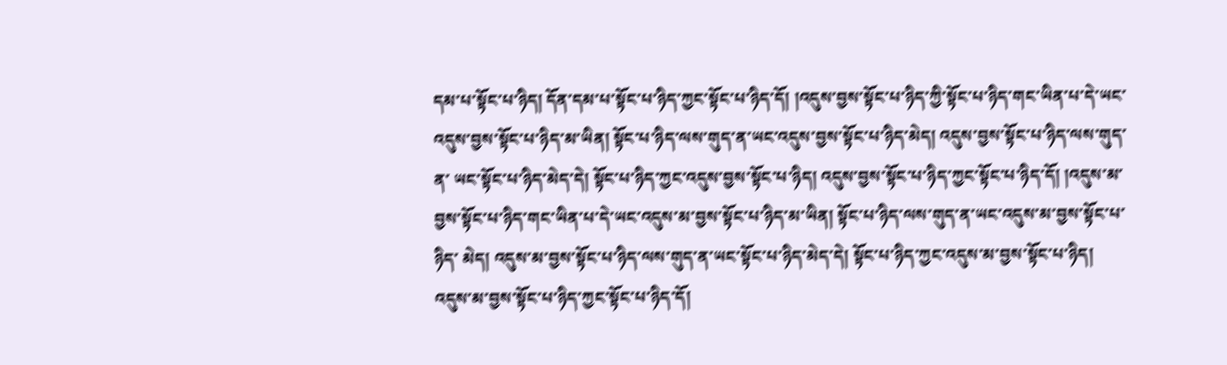དམ་པ་སྟོང་པ་ཉིད། དོན་དམ་པ་སྟོང་པ་ཉིད་ཀྱང་སྟོང་པ་ཉིད་དོ། །འདུས་བྱས་སྟོང་པ་ཉིད་ཀྱི་སྟོང་པ་ཉིད་གང་ཡིན་པ་དེ་ཡང་འདུས་བྱས་སྟོང་པ་ཉིད་མ་ཡིན། སྟོང་པ་ཉིད་ལས་གུད་ན་ཡང་འདུས་བྱས་སྟོང་པ་ཉིད་མེད། འདུས་བྱས་སྟོང་པ་ཉིད་ལས་གུད་ན་ ཡང་སྟོང་པ་ཉིད་མེད་དེ། སྟོང་པ་ཉིད་ཀྱང་འདུས་བྱས་སྟོང་པ་ཉིད། འདུས་བྱས་སྟོང་པ་ཉིད་ཀྱང་སྟོང་པ་ཉིད་དོ། །འདུས་མ་བྱས་སྟོང་པ་ཉིད་གང་ཡིན་པ་དེ་ཡང་འདུས་མ་བྱས་སྟོང་པ་ཉིད་མ་ཡིན། སྟོང་པ་ཉིད་ལས་གུད་ན་ཡང་འདུས་མ་བྱས་སྟོང་པ་ཉིད་ མེད། འདུས་མ་བྱས་སྟོང་པ་ཉིད་ལས་གུད་ན་ཡང་སྟོང་པ་ཉིད་མེད་དེ། སྟོང་པ་ཉིད་ཀྱང་འདུས་མ་བྱས་སྟོང་པ་ཉིད། འདུས་མ་བྱས་སྟོང་པ་ཉིད་ཀྱང་སྟོང་པ་ཉིད་དོ།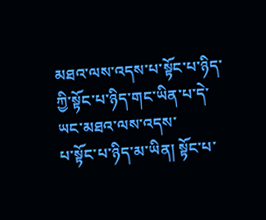མཐའ་ལས་འདས་པ་སྟོང་པ་ཉིད་ཀྱི་སྟོང་པ་ཉིད་གང་ཡིན་པ་དེ་ཡང་མཐའ་ལས་འདས་
པ་སྟོང་པ་ཉིད་མ་ཡིན། སྟོང་པ་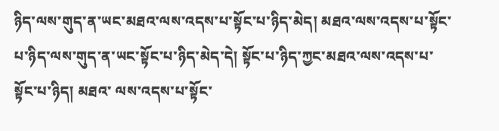ཉིད་ལས་གུད་ན་ཡང་མཐའ་ལས་འདས་པ་སྟོང་པ་ཉིད་མེད། མཐའ་ལས་འདས་པ་སྟོང་པ་ཉིད་ལས་གུད་ན་ཡང་སྟོང་པ་ཉིད་མེད་དེ། སྟོང་པ་ཉིད་ཀྱང་མཐའ་ལས་འདས་པ་སྟོང་པ་ཉིད། མཐའ་ ལས་འདས་པ་སྟོང་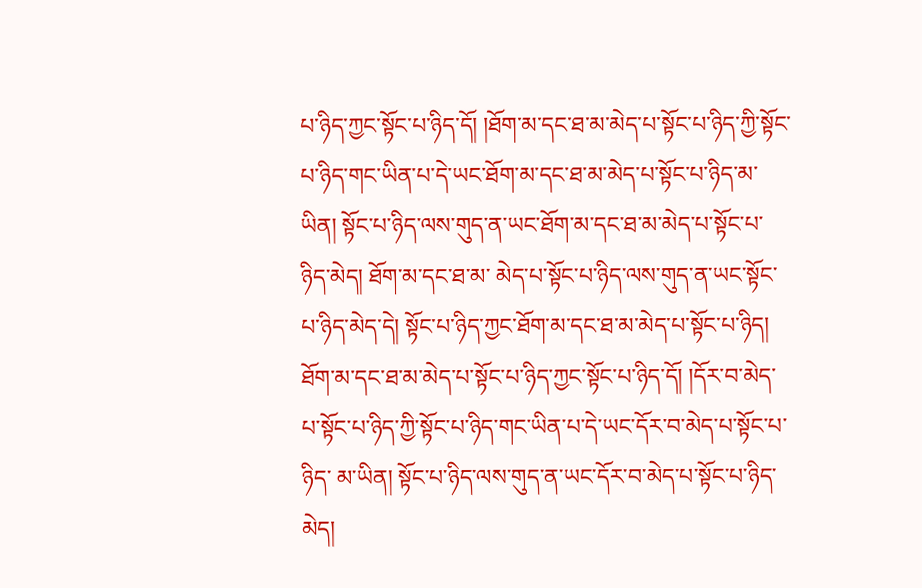པ་ཉིད་ཀྱང་སྟོང་པ་ཉིད་དོ། །ཐོག་མ་དང་ཐ་མ་མེད་པ་སྟོང་པ་ཉིད་ཀྱི་སྟོང་པ་ཉིད་གང་ཡིན་པ་དེ་ཡང་ཐོག་མ་དང་ཐ་མ་མེད་པ་སྟོང་པ་ཉིད་མ་ཡིན། སྟོང་པ་ཉིད་ལས་གུད་ན་ཡང་ཐོག་མ་དང་ཐ་མ་མེད་པ་སྟོང་པ་ཉིད་མེད། ཐོག་མ་དང་ཐ་མ་ མེད་པ་སྟོང་པ་ཉིད་ལས་གུད་ན་ཡང་སྟོང་པ་ཉིད་མེད་དེ། སྟོང་པ་ཉིད་ཀྱང་ཐོག་མ་དང་ཐ་མ་མེད་པ་སྟོང་པ་ཉིད། ཐོག་མ་དང་ཐ་མ་མེད་པ་སྟོང་པ་ཉིད་ཀྱང་སྟོང་པ་ཉིད་དོ། །དོར་བ་མེད་པ་སྟོང་པ་ཉིད་ཀྱི་སྟོང་པ་ཉིད་གང་ཡིན་པ་དེ་ཡང་དོར་བ་མེད་པ་སྟོང་པ་ཉིད་ མ་ཡིན། སྟོང་པ་ཉིད་ལས་གུད་ན་ཡང་དོར་བ་མེད་པ་སྟོང་པ་ཉིད་མེད།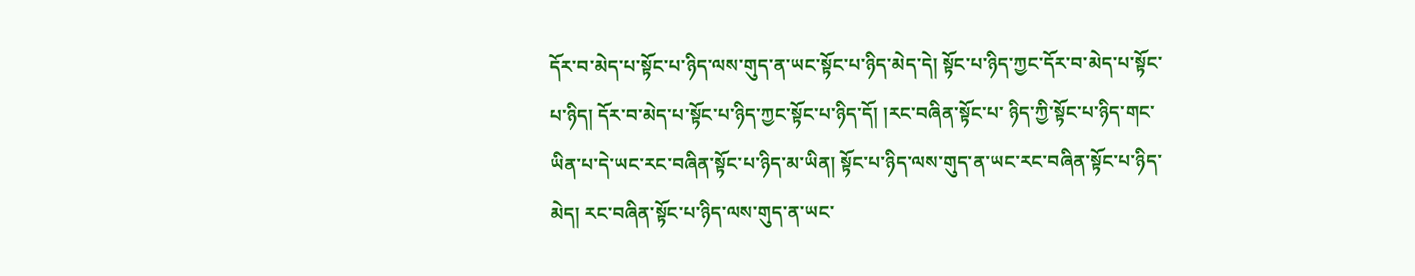དོར་བ་མེད་པ་སྟོང་པ་ཉིད་ལས་གུད་ན་ཡང་སྟོང་པ་ཉིད་མེད་དེ། སྟོང་པ་ཉིད་ཀྱང་དོར་བ་མེད་པ་སྟོང་པ་ཉིད། དོར་བ་མེད་པ་སྟོང་པ་ཉིད་ཀྱང་སྟོང་པ་ཉིད་དོ། །རང་བཞིན་སྟོང་པ་ ཉིད་ཀྱི་སྟོང་པ་ཉིད་གང་ཡིན་པ་དེ་ཡང་རང་བཞིན་སྟོང་པ་ཉིད་མ་ཡིན། སྟོང་པ་ཉིད་ལས་གུད་ན་ཡང་རང་བཞིན་སྟོང་པ་ཉིད་མེད། རང་བཞིན་སྟོང་པ་ཉིད་ལས་གུད་ན་ཡང་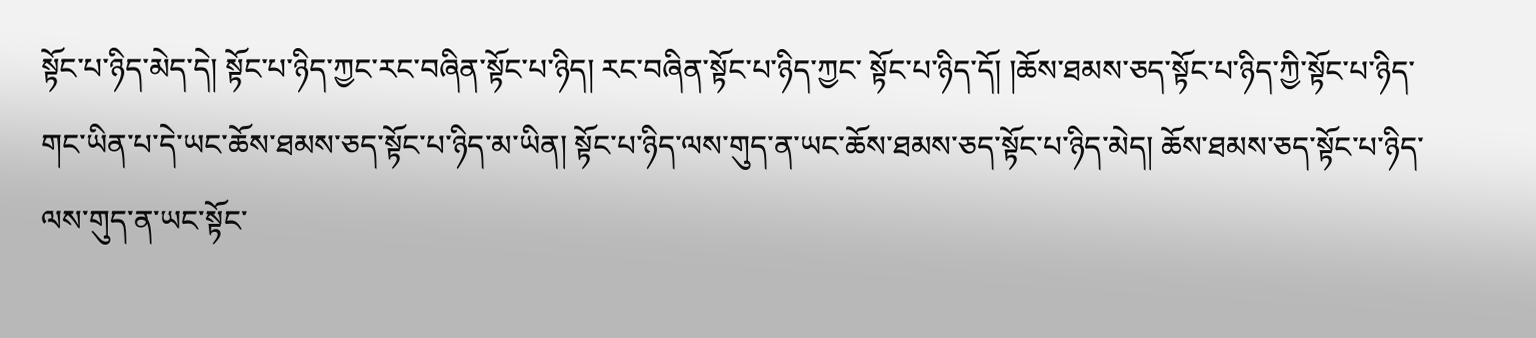སྟོང་པ་ཉིད་མེད་དེ། སྟོང་པ་ཉིད་ཀྱང་རང་བཞིན་སྟོང་པ་ཉིད། རང་བཞིན་སྟོང་པ་ཉིད་ཀྱང་ སྟོང་པ་ཉིད་དོ། །ཆོས་ཐམས་ཅད་སྟོང་པ་ཉིད་ཀྱི་སྟོང་པ་ཉིད་གང་ཡིན་པ་དེ་ཡང་ཆོས་ཐམས་ཅད་སྟོང་པ་ཉིད་མ་ཡིན། སྟོང་པ་ཉིད་ལས་གུད་ན་ཡང་ཆོས་ཐམས་ཅད་སྟོང་པ་ཉིད་མེད། ཆོས་ཐམས་ཅད་སྟོང་པ་ཉིད་ལས་གུད་ན་ཡང་སྟོང་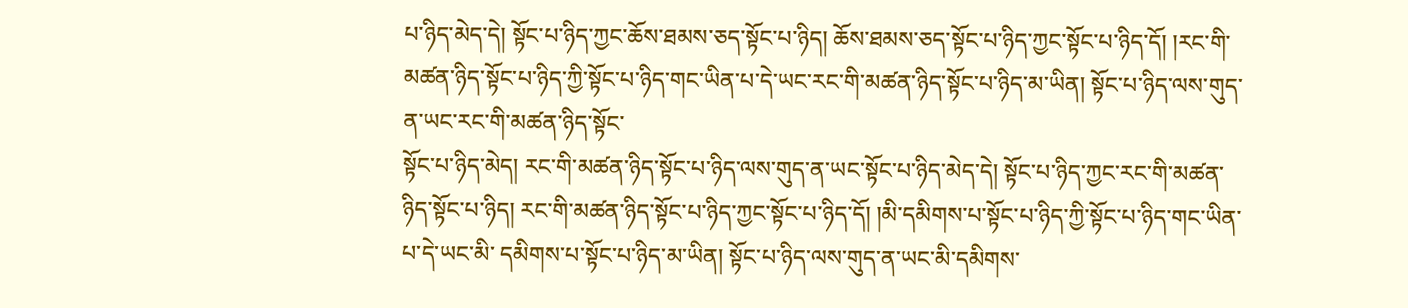པ་ཉིད་མེད་དེ། སྟོང་པ་ཉིད་ཀྱང་ཆོས་ཐམས་ཅད་སྟོང་པ་ཉིད། ཆོས་ཐམས་ཅད་སྟོང་པ་ཉིད་ཀྱང་སྟོང་པ་ཉིད་དོ། །རང་གི་མཚན་ཉིད་སྟོང་པ་ཉིད་ཀྱི་སྟོང་པ་ཉིད་གང་ཡིན་པ་དེ་ཡང་རང་གི་མཚན་ཉིད་སྟོང་པ་ཉིད་མ་ཡིན། སྟོང་པ་ཉིད་ལས་གུད་ན་ཡང་རང་གི་མཚན་ཉིད་སྟོང་
སྟོང་པ་ཉིད་མེད། རང་གི་མཚན་ཉིད་སྟོང་པ་ཉིད་ལས་གུད་ན་ཡང་སྟོང་པ་ཉིད་མེད་དེ། སྟོང་པ་ཉིད་ཀྱང་རང་གི་མཚན་ཉིད་སྟོང་པ་ཉིད། རང་གི་མཚན་ཉིད་སྟོང་པ་ཉིད་ཀྱང་སྟོང་པ་ཉིད་དོ། །མི་དམིགས་པ་སྟོང་པ་ཉིད་ཀྱི་སྟོང་པ་ཉིད་གང་ཡིན་པ་དེ་ཡང་མི་ དམིགས་པ་སྟོང་པ་ཉིད་མ་ཡིན། སྟོང་པ་ཉིད་ལས་གུད་ན་ཡང་མི་དམིགས་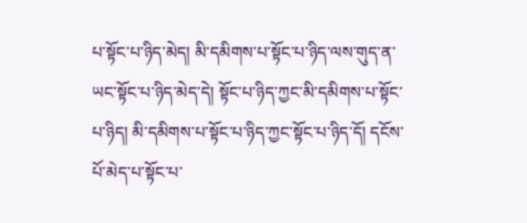པ་སྟོང་པ་ཉིད་མེད། མི་དམིགས་པ་སྟོང་པ་ཉིད་ལས་གུད་ན་ཡང་སྟོང་པ་ཉིད་མེད་དེ། སྟོང་པ་ཉིད་ཀྱང་མི་དམིགས་པ་སྟོང་པ་ཉིད། མི་དམིགས་པ་སྟོང་པ་ཉིད་ཀྱང་སྟོང་པ་ཉིད་དོ། དངོས་པོ་མེད་པ་སྟོང་པ་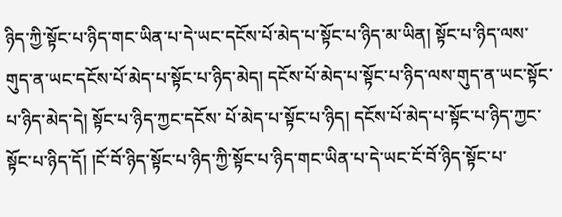ཉིད་ཀྱི་སྟོང་པ་ཉིད་གང་ཡིན་པ་དེ་ཡང་དངོས་པོ་མེད་པ་སྟོང་པ་ཉིད་མ་ཡིན། སྟོང་པ་ཉིད་ལས་གུད་ན་ཡང་དངོས་པོ་མེད་པ་སྟོང་པ་ཉིད་མེད། དངོས་པོ་མེད་པ་སྟོང་པ་ཉིད་ལས་གུད་ན་ཡང་སྟོང་པ་ཉིད་མེད་དེ། སྟོང་པ་ཉིད་ཀྱང་དངོས་ པོ་མེད་པ་སྟོང་པ་ཉིད། དངོས་པོ་མེད་པ་སྟོང་པ་ཉིད་ཀྱང་སྟོང་པ་ཉིད་དོ། །ངོ་བོ་ཉིད་སྟོང་པ་ཉིད་ཀྱི་སྟོང་པ་ཉིད་གང་ཡིན་པ་དེ་ཡང་ངོ་བོ་ཉིད་སྟོང་པ་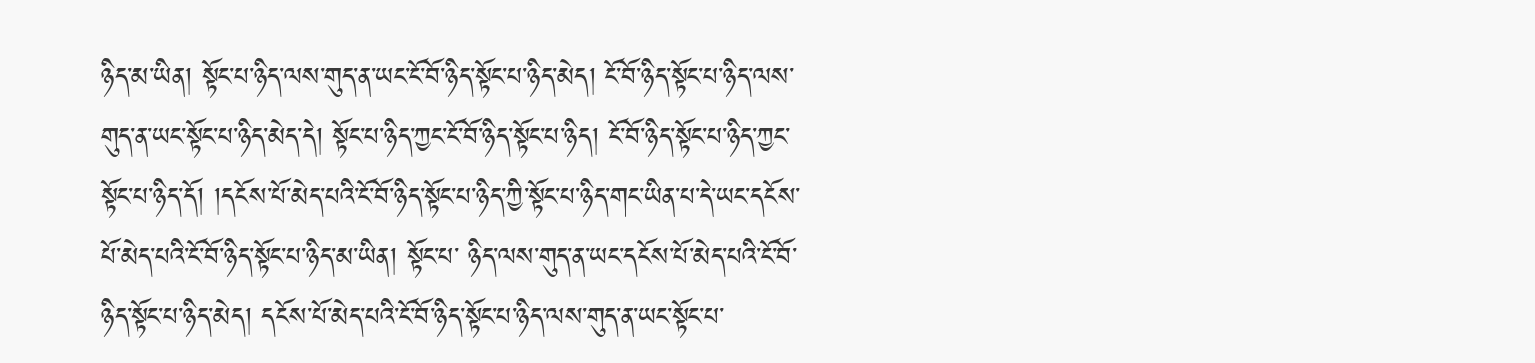ཉིད་མ་ཡིན། སྟོང་པ་ཉིད་ལས་གུད་ན་ཡང་ངོ་བོ་ཉིད་སྟོང་པ་ཉིད་མེད། ངོ་བོ་ཉིད་སྟོང་པ་ཉིད་ལས་ གུད་ན་ཡང་སྟོང་པ་ཉིད་མེད་དེ། སྟོང་པ་ཉིད་ཀྱང་ངོ་བོ་ཉིད་སྟོང་པ་ཉིད། ངོ་བོ་ཉིད་སྟོང་པ་ཉིད་ཀྱང་སྟོང་པ་ཉིད་དོ། །དངོས་པོ་མེད་པའི་ངོ་བོ་ཉིད་སྟོང་པ་ཉིད་ཀྱི་སྟོང་པ་ཉིད་གང་ཡིན་པ་དེ་ཡང་དངོས་པོ་མེད་པའི་ངོ་བོ་ཉིད་སྟོང་པ་ཉིད་མ་ཡིན། སྟོང་པ་ ཉིད་ལས་གུད་ན་ཡང་དངོས་པོ་མེད་པའི་ངོ་བོ་ཉིད་སྟོང་པ་ཉིད་མེད། དངོས་པོ་མེད་པའི་ངོ་བོ་ཉིད་སྟོང་པ་ཉིད་ལས་གུད་ན་ཡང་སྟོང་པ་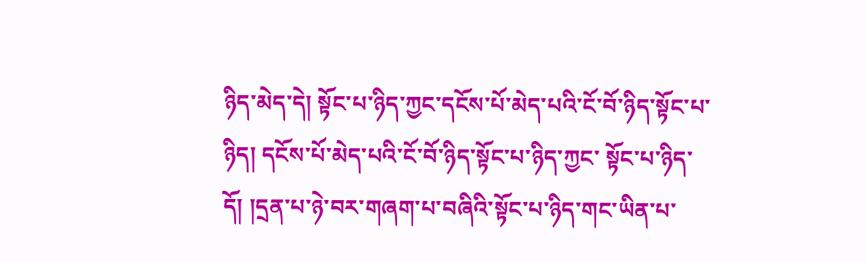ཉིད་མེད་དེ། སྟོང་པ་ཉིད་ཀྱང་དངོས་པོ་མེད་པའི་ངོ་བོ་ཉིད་སྟོང་པ་ཉིད། དངོས་པོ་མེད་པའི་ངོ་བོ་ཉིད་སྟོང་པ་ཉིད་ཀྱང་ སྟོང་པ་ཉིད་དོ། །དྲན་པ་ཉེ་བར་གཞག་པ་བཞིའི་སྟོང་པ་ཉིད་གང་ཡིན་པ་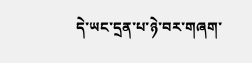དེ་ཡང་དྲན་པ་ཉེ་བར་གཞག་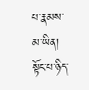པ་རྣམས་མ་ཡིན། སྟོང་པ་ཉིད་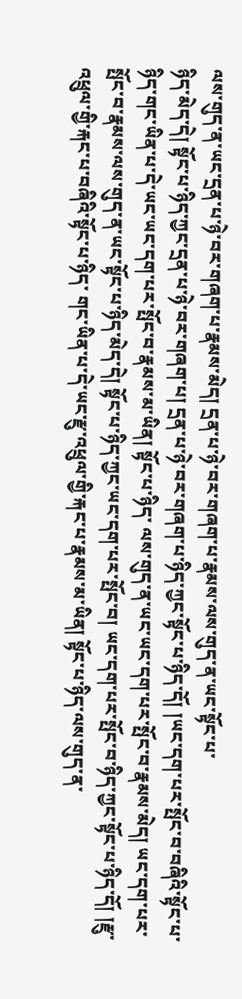ལས་གུད་ན་ཡང་དྲན་པ་ཉེ་བར་གཞག་པ་རྣམས་མེད། དྲན་པ་ཉེ་བར་གཞག་པ་རྣམས་ལས་གུད་ན་ཡང་སྟོང་པ་
ཉིད་མེད་དེ། སྟོང་པ་ཉིད་ཀྱང་དྲན་པ་ཉེ་བར་གཞག་པ། དྲན་པ་ཉེ་བར་གཞག་པ་ཉིད་ཀྱང་སྟོང་པ་ཉིད་དོ། །ཡང་དག་པར་སྤོང་བ་བཞིའི་སྟོང་པ་ཉིད་གང་ཡིན་པ་དེ་ཡང་ཡང་དག་པར་སྤོང་བ་རྣམས་མ་ཡིན། སྟོང་པ་ཉིད་ ལས་གུད་ན་ཡང་ཡང་དག་པར་སྤོང་བ་རྣམས་མེད། ཡང་དག་པར་སྤོང་བ་རྣམས་ལས་གུད་ན་ཡང་སྟོང་པ་ཉིད་མེད་དེ། སྟོང་པ་ཉིད་ཀྱང་ཡང་དག་པར་སྤོང་བ། ཡང་དག་པར་སྤོང་བ་ཉིད་ཀྱང་སྟོང་པ་ཉིད་དོ། །རྫུ་འཕྲུལ་གྱི་རྐང་པ་བཞིའི་སྟོང་པ་ཉིད་ གང་ཡིན་པ་དེ་ཡང་རྫུ་འཕྲུལ་གྱི་རྐང་པ་རྣམས་མ་ཡིན། སྟོང་པ་ཉིད་ལས་གུད་ན་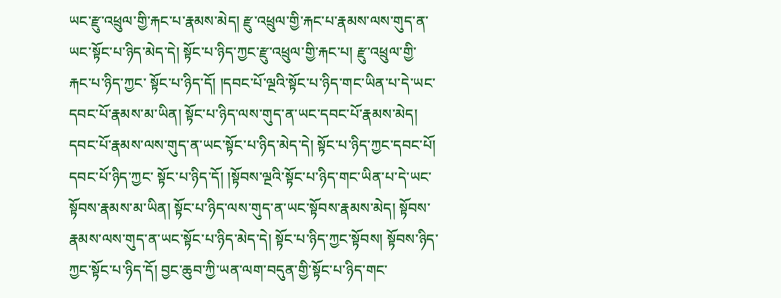ཡང་རྫུ་འཕྲུལ་གྱི་རྐང་པ་རྣམས་མེད། རྫུ་འཕྲུལ་གྱི་རྐང་པ་རྣམས་ལས་གུད་ན་ཡང་སྟོང་པ་ཉིད་མེད་དེ། སྟོང་པ་ཉིད་ཀྱང་རྫུ་འཕྲུལ་གྱི་རྐང་པ། རྫུ་འཕྲུལ་གྱི་རྐང་པ་ཉིད་ཀྱང་ སྟོང་པ་ཉིད་དོ། །དབང་པོ་ལྔའི་སྟོང་པ་ཉིད་གང་ཡིན་པ་དེ་ཡང་དབང་པོ་རྣམས་མ་ཡིན། སྟོང་པ་ཉིད་ལས་གུད་ན་ཡང་དབང་པོ་རྣམས་མེད། དབང་པོ་རྣམས་ལས་གུད་ན་ཡང་སྟོང་པ་ཉིད་མེད་དེ། སྟོང་པ་ཉིད་ཀྱང་དབང་པོ། དབང་པོ་ཉིད་ཀྱང་ སྟོང་པ་ཉིད་དོ། །སྟོབས་ལྔའི་སྟོང་པ་ཉིད་གང་ཡིན་པ་དེ་ཡང་སྟོབས་རྣམས་མ་ཡིན། སྟོང་པ་ཉིད་ལས་གུད་ན་ཡང་སྟོབས་རྣམས་མེད། སྟོབས་རྣམས་ལས་གུད་ན་ཡང་སྟོང་པ་ཉིད་མེད་དེ། སྟོང་པ་ཉིད་ཀྱང་སྟོབས། སྟོབས་ཉིད་ཀྱང་སྟོང་པ་ཉིད་དོ། བྱང་ཆུབ་ཀྱི་ཡན་ལག་བདུན་གྱི་སྟོང་པ་ཉིད་གང་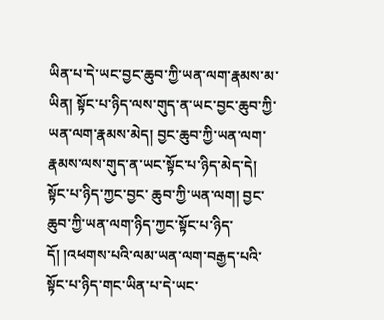ཡིན་པ་དེ་ཡང་བྱང་ཆུབ་ཀྱི་ཡན་ལག་རྣམས་མ་ཡིན། སྟོང་པ་ཉིད་ལས་གུད་ན་ཡང་བྱང་ཆུབ་ཀྱི་ཡན་ལག་རྣམས་མེད། བྱང་ཆུབ་ཀྱི་ཡན་ལག་རྣམས་ལས་གུད་ན་ཡང་སྟོང་པ་ཉིད་མེད་དེ། སྟོང་པ་ཉིད་ཀྱང་བྱང་ ཆུབ་ཀྱི་ཡན་ལག། བྱང་ཆུབ་ཀྱི་ཡན་ལག་ཉིད་ཀྱང་སྟོང་པ་ཉིད་དོ། །འཕགས་པའི་ལམ་ཡན་ལག་བརྒྱད་པའི་སྟོང་པ་ཉིད་གང་ཡིན་པ་དེ་ཡང་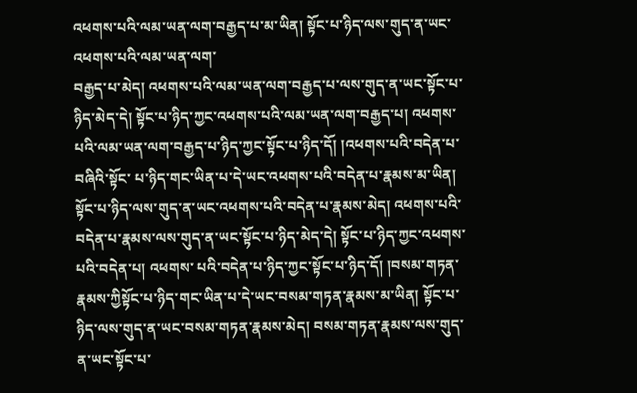འཕགས་པའི་ལམ་ཡན་ལག་བརྒྱད་པ་མ་ཡིན། སྟོང་པ་ཉིད་ལས་གུད་ན་ཡང་འཕགས་པའི་ལམ་ཡན་ལག་
བརྒྱད་པ་མེད། འཕགས་པའི་ལམ་ཡན་ལག་བརྒྱད་པ་ལས་གུད་ན་ཡང་སྟོང་པ་ཉིད་མེད་དེ། སྟོང་པ་ཉིད་ཀྱང་འཕགས་པའི་ལམ་ཡན་ལག་བརྒྱད་པ། འཕགས་པའི་ལམ་ཡན་ལག་བརྒྱད་པ་ཉིད་ཀྱང་སྟོང་པ་ཉིད་དོ། །འཕགས་པའི་བདེན་པ་བཞིའི་སྟོང་ པ་ཉིད་གང་ཡིན་པ་དེ་ཡང་འཕགས་པའི་བདེན་པ་རྣམས་མ་ཡིན། སྟོང་པ་ཉིད་ལས་གུད་ན་ཡང་འཕགས་པའི་བདེན་པ་རྣམས་མེད། འཕགས་པའི་བདེན་པ་རྣམས་ལས་གུད་ན་ཡང་སྟོང་པ་ཉིད་མེད་དེ། སྟོང་པ་ཉིད་ཀྱང་འཕགས་པའི་བདེན་པ། འཕགས་ པའི་བདེན་པ་ཉིད་ཀྱང་སྟོང་པ་ཉིད་དོ། །བསམ་གཏན་རྣམས་ཀྱིསྟོང་པ་ཉིད་གང་ཡིན་པ་དེ་ཡང་བསམ་གཏན་རྣམས་མ་ཡིན། སྟོང་པ་ཉིད་ལས་གུད་ན་ཡང་བསམ་གཏན་རྣམས་མེད། བསམ་གཏན་རྣམས་ལས་གུད་ན་ཡང་སྟོང་པ་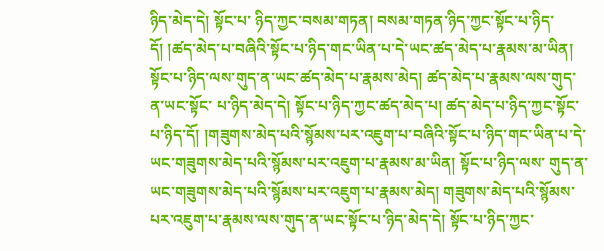ཉིད་མེད་དེ། སྟོང་པ་ ཉིད་ཀྱང་བསམ་གཏན། བསམ་གཏན་ཉིད་ཀྱང་སྟོང་པ་ཉིད་དོ། །ཚད་མེད་པ་བཞིའི་སྟོང་པ་ཉིད་གང་ཡིན་པ་དེ་ཡང་ཚད་མེད་པ་རྣམས་མ་ཡིན། སྟོང་པ་ཉིད་ལས་གུད་ན་ཡང་ཚད་མེད་པ་རྣམས་མེད། ཚད་མེད་པ་རྣམས་ལས་གུད་ན་ཡང་སྟོང་ པ་ཉིད་མེད་དེ། སྟོང་པ་ཉིད་ཀྱང་ཚད་མེད་པ། ཚད་མེད་པ་ཉིད་ཀྱང་སྟོང་པ་ཉིད་དོ། །གཟུགས་མེད་པའི་སྙོམས་པར་འཇུག་པ་བཞིའི་སྟོང་པ་ཉིད་གང་ཡིན་པ་དེ་ཡང་གཟུགས་མེད་པའི་སྙོམས་པར་འཇུག་པ་རྣམས་མ་ཡིན། སྟོང་པ་ཉིད་ལས་ གུད་ན་ཡང་གཟུགས་མེད་པའི་སྙོམས་པར་འཇུག་པ་རྣམས་མེད། གཟུགས་མེད་པའི་སྙོམས་པར་འཇུག་པ་རྣམས་ལས་གུད་ན་ཡང་སྟོང་པ་ཉིད་མེད་དེ། སྟོང་པ་ཉིད་ཀྱང་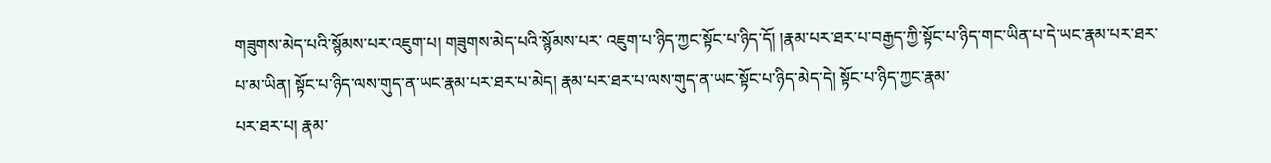གཟུགས་མེད་པའི་སྙོམས་པར་འཇུག་པ། གཟུགས་མེད་པའི་སྙོམས་པར་ འཇུག་པ་ཉིད་ཀྱང་སྟོང་པ་ཉིད་དོ། །རྣམ་པར་ཐར་པ་བརྒྱད་ཀྱི་སྟོང་པ་ཉིད་གང་ཡིན་པ་དེ་ཡང་རྣམ་པར་ཐར་པ་མ་ཡིན། སྟོང་པ་ཉིད་ལས་གུད་ན་ཡང་རྣམ་པར་ཐར་པ་མེད། རྣམ་པར་ཐར་པ་ལས་གུད་ན་ཡང་སྟོང་པ་ཉིད་མེད་དེ། སྟོང་པ་ཉིད་ཀྱང་རྣམ་
པར་ཐར་པ། རྣམ་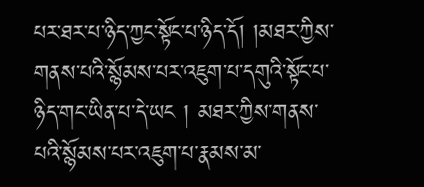པར་ཐར་པ་ཉིད་ཀྱང་སྟོང་པ་ཉིད་དོ། །མཐར་ཀྱིས་གནས་པའི་སྙོམས་པར་འཇུག་པ་དགུའི་སྟོང་པ་ཉིད་གང་ཡིན་པ་དེ་ཡང ། མཐར་ཀྱིས་གནས་པའི་སྙོམས་པར་འཇུག་པ་རྣམས་མ་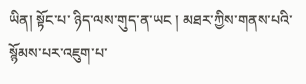ཡིན། སྟོང་པ་ ཉིད་ལས་གུད་ན་ཡང ། མཐར་ཀྱིས་གནས་པའི་སྙོམས་པར་འཇུག་པ་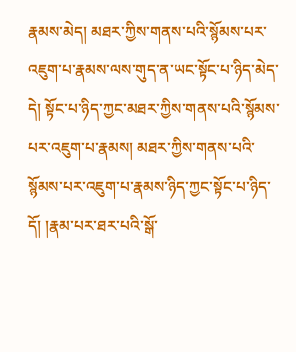རྣམས་མེད། མཐར་ཀྱིས་གནས་པའི་སྙོམས་པར་འཇུག་པ་རྣམས་ལས་གུད་ན་ཡང་སྟོང་པ་ཉིད་མེད་དེ། སྟོང་པ་ཉིད་ཀྱང་མཐར་ཀྱིས་གནས་པའི་སྙོམས་པར་འཇུག་པ་རྣམས། མཐར་ཀྱིས་གནས་པའི་སྙོམས་པར་འཇུག་པ་རྣམས་ཉིད་ཀྱང་སྟོང་པ་ཉིད་དོ། །རྣམ་པར་ཐར་པའི་སྒོ་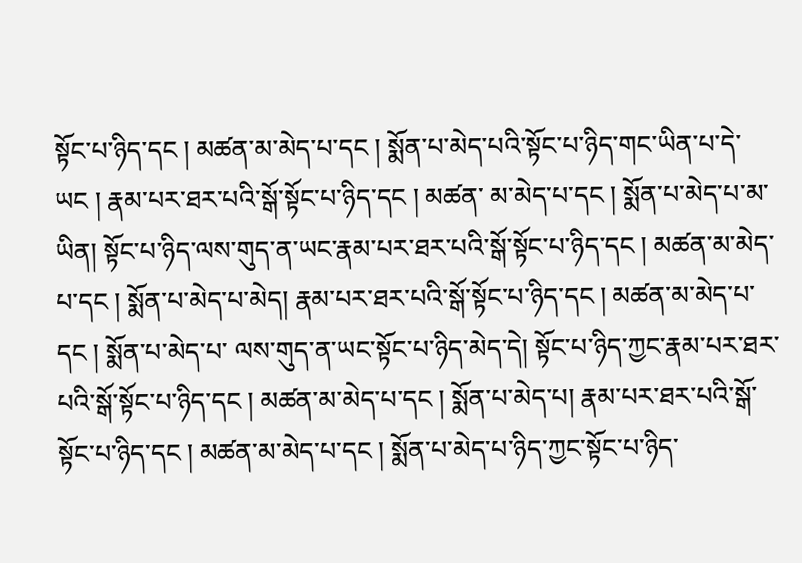སྟོང་པ་ཉིད་དང ། མཚན་མ་མེད་པ་དང ། སྨོན་པ་མེད་པའི་སྟོང་པ་ཉིད་གང་ཡིན་པ་དེ་ཡང ། རྣམ་པར་ཐར་པའི་སྒོ་སྟོང་པ་ཉིད་དང ། མཚན་ མ་མེད་པ་དང ། སྨོན་པ་མེད་པ་མ་ཡིན། སྟོང་པ་ཉིད་ལས་གུད་ན་ཡང་རྣམ་པར་ཐར་པའི་སྒོ་སྟོང་པ་ཉིད་དང ། མཚན་མ་མེད་པ་དང ། སྨོན་པ་མེད་པ་མེད། རྣམ་པར་ཐར་པའི་སྒོ་སྟོང་པ་ཉིད་དང ། མཚན་མ་མེད་པ་དང ། སྨོན་པ་མེད་པ་ ལས་གུད་ན་ཡང་སྟོང་པ་ཉིད་མེད་དེ། སྟོང་པ་ཉིད་ཀྱང་རྣམ་པར་ཐར་པའི་སྒོ་སྟོང་པ་ཉིད་དང ། མཚན་མ་མེད་པ་དང ། སྨོན་པ་མེད་པ། རྣམ་པར་ཐར་པའི་སྒོ་སྟོང་པ་ཉིད་དང ། མཚན་མ་མེད་པ་དང ། སྨོན་པ་མེད་པ་ཉིད་ཀྱང་སྟོང་པ་ཉིད་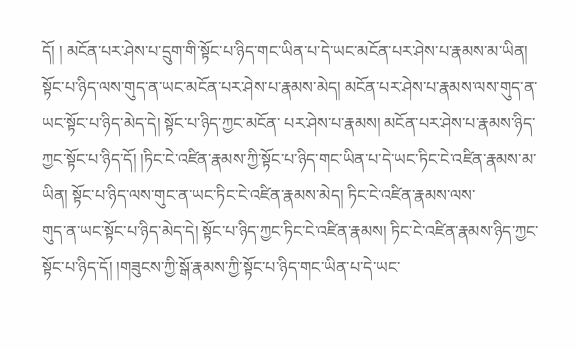དོ། ། མངོན་པར་ཤེས་པ་དྲུག་གི་སྟོང་པ་ཉིད་གང་ཡིན་པ་དེ་ཡང་མངོན་པར་ཤེས་པ་རྣམས་མ་ཡིན། སྟོང་པ་ཉིད་ལས་གུད་ན་ཡང་མངོན་པར་ཤེས་པ་རྣམས་མེད། མངོན་པར་ཤེས་པ་རྣམས་ལས་གུད་ན་ཡང་སྟོང་པ་ཉིད་མེད་དེ། སྟོང་པ་ཉིད་ཀྱང་མངོན་ པར་ཤེས་པ་རྣམས། མངོན་པར་ཤེས་པ་རྣམས་ཉིད་ཀྱང་སྟོང་པ་ཉིད་དོ། །ཏིང་ངེ་འཛིན་རྣམས་ཀྱི་སྟོང་པ་ཉིད་གང་ཡིན་པ་དེ་ཡང་ཏིང་ངེ་འཛིན་རྣམས་མ་ཡིན། སྟོང་པ་ཉིད་ལས་གུང་ན་ཡང་ཏིང་ངེ་འཛིན་རྣམས་མེད། ཏིང་ངེ་འཛིན་རྣམས་ལས་
གུད་ན་ཡང་སྟོང་པ་ཉིད་མེད་དེ། སྟོང་པ་ཉིད་ཀྱང་ཏིང་ངེ་འཛིན་རྣམས། ཏིང་ངེ་འཛིན་རྣམས་ཉིད་ཀྱང་སྟོང་པ་ཉིད་དོ། །གཟུངས་ཀྱི་སྒོ་རྣམས་ཀྱི་སྟོང་པ་ཉིད་གང་ཡིན་པ་དེ་ཡང་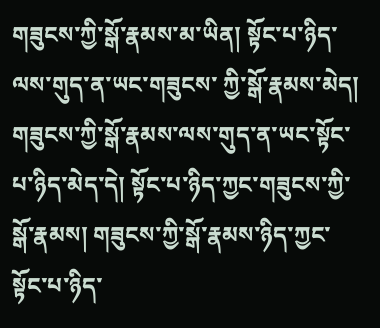གཟུངས་ཀྱི་སྒོ་རྣམས་མ་ཡིན། སྟོང་པ་ཉིད་ལས་གུད་ན་ཡང་གཟུངས་ ཀྱི་སྒོ་རྣམས་མེད། གཟུངས་ཀྱི་སྒོ་རྣམས་ལས་གུད་ན་ཡང་སྟོང་པ་ཉིད་མེད་དེ། སྟོང་པ་ཉིད་ཀྱང་གཟུངས་ཀྱི་སྒོ་རྣམས། གཟུངས་ཀྱི་སྒོ་རྣམས་ཉིད་ཀྱང་སྟོང་པ་ཉིད་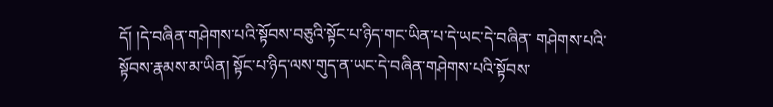དོ། །དེ་བཞིན་གཤེགས་པའི་སྟོབས་བཅུའི་སྟོང་པ་ཉིད་གང་ཡིན་པ་དེ་ཡང་དེ་བཞིན་ གཤེགས་པའི་སྟོབས་རྣམས་མ་ཡིན། སྟོང་པ་ཉིད་ལས་གུད་ན་ཡང་དེ་བཞིན་གཤེགས་པའི་སྟོབས་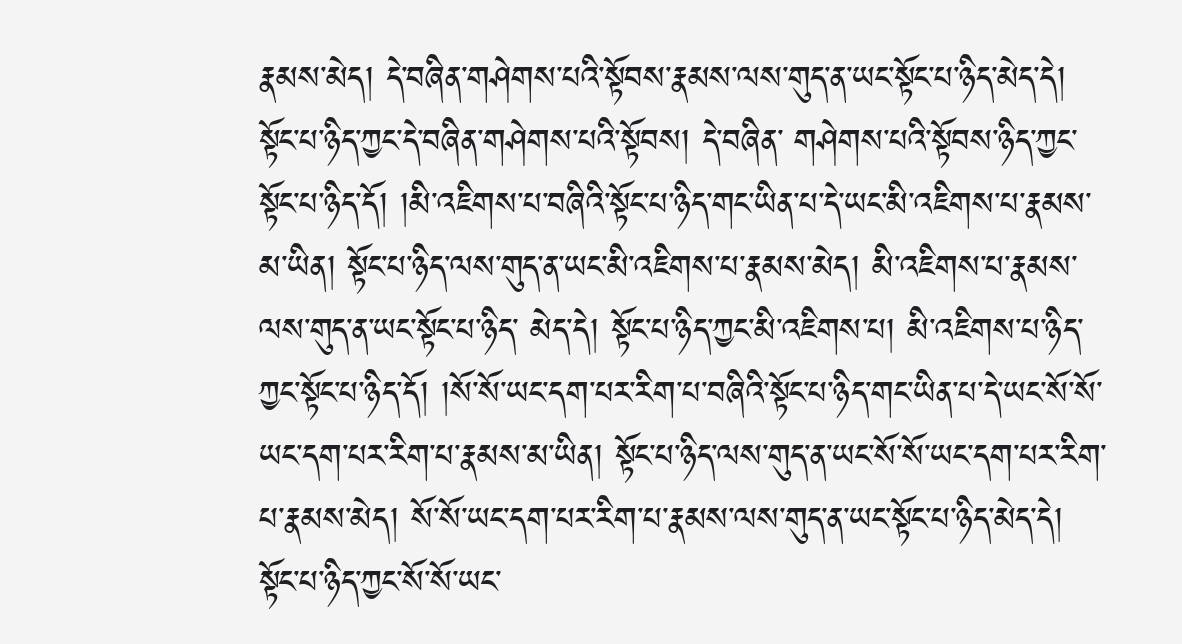རྣམས་མེད། དེ་བཞིན་གཤེགས་པའི་སྟོབས་རྣམས་ལས་གུད་ན་ཡང་སྟོང་པ་ཉིད་མེད་དེ། སྟོང་པ་ཉིད་ཀྱང་དེ་བཞིན་གཤེགས་པའི་སྟོབས། དེ་བཞིན་ གཤེགས་པའི་སྟོབས་ཉིད་ཀྱང་སྟོང་པ་ཉིད་དོ། །མི་འཇིགས་པ་བཞིའི་སྟོང་པ་ཉིད་གང་ཡིན་པ་དེ་ཡང་མི་འཇིགས་པ་རྣམས་མ་ཡིན། སྟོང་པ་ཉིད་ལས་གུད་ན་ཡང་མི་འཇིགས་པ་རྣམས་མེད། མི་འཇིགས་པ་རྣམས་ལས་གུད་ན་ཡང་སྟོང་པ་ཉིད་ མེད་དེ། སྟོང་པ་ཉིད་ཀྱང་མི་འཇིགས་པ། མི་འཇིགས་པ་ཉིད་ཀྱང་སྟོང་པ་ཉིད་དོ། །སོ་སོ་ཡང་དག་པར་རིག་པ་བཞིའི་སྟོང་པ་ཉིད་གང་ཡིན་པ་དེ་ཡང་སོ་སོ་ཡང་དག་པར་རིག་པ་རྣམས་མ་ཡིན། སྟོང་པ་ཉིད་ལས་གུད་ན་ཡང་སོ་སོ་ཡང་དག་པར་རིག་ པ་རྣམས་མེད། སོ་སོ་ཡང་དག་པར་རིག་པ་རྣམས་ལས་གུད་ན་ཡང་སྟོང་པ་ཉིད་མེད་དེ། སྟོང་པ་ཉིད་ཀྱང་སོ་སོ་ཡང་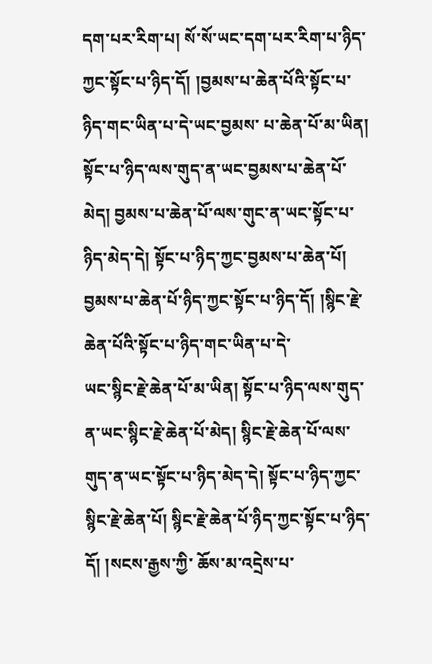དག་པར་རིག་པ། སོ་སོ་ཡང་དག་པར་རིག་པ་ཉིད་ཀྱང་སྟོང་པ་ཉིད་དོ། །བྱམས་པ་ཆེན་པོའི་སྟོང་པ་ཉིད་གང་ཡིན་པ་དེ་ཡང་བྱམས་ པ་ཆེན་པོ་མ་ཡིན། སྟོང་པ་ཉིད་ལས་གུད་ན་ཡང་བྱམས་པ་ཆེན་པོ་མེད། བྱམས་པ་ཆེན་པོ་ལས་གུང་ན་ཡང་སྟོང་པ་ཉིད་མེད་དེ། སྟོང་པ་ཉིད་ཀྱང་བྱམས་པ་ཆེན་པོ། བྱམས་པ་ཆེན་པོ་ཉིད་ཀྱང་སྟོང་པ་ཉིད་དོ། །སྙིང་རྗེ་ཆེན་པོའི་སྟོང་པ་ཉིད་གང་ཡིན་པ་དེ་
ཡང་སྙིང་རྗེ་ཆེན་པོ་མ་ཡིན། སྟོང་པ་ཉིད་ལས་གུད་ན་ཡང་སྙིང་རྗེ་ཆེན་པོ་མེད། སྙིང་རྗེ་ཆེན་པོ་ལས་གུད་ན་ཡང་སྟོང་པ་ཉིད་མེད་དེ། སྟོང་པ་ཉིད་ཀྱང་སྙིང་རྗེ་ཆེན་པོ། སྙིང་རྗེ་ཆེན་པོ་ཉིད་ཀྱང་སྟོང་པ་ཉིད་དོ། །སངས་རྒྱས་ཀྱི་ ཆོས་མ་འདྲེས་པ་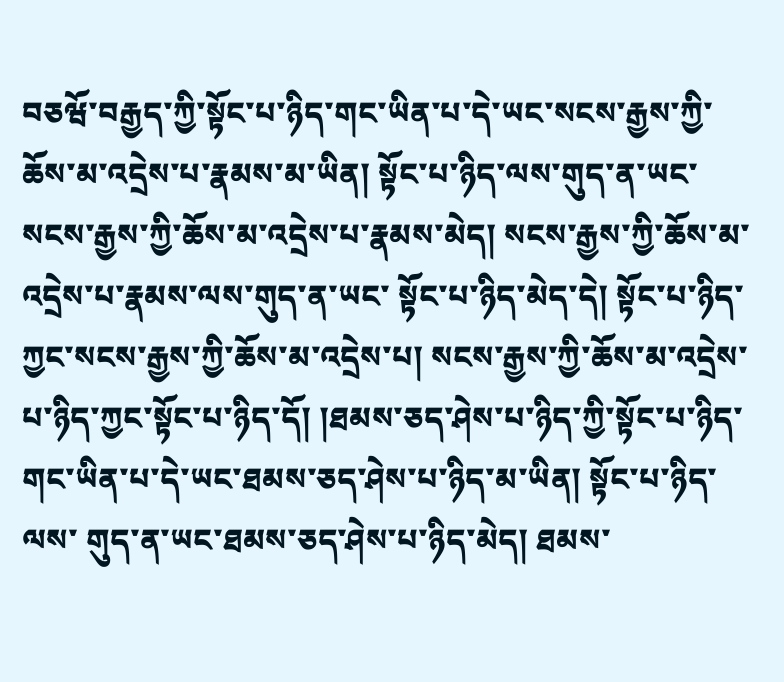བཅཝོ་བརྒྱད་ཀྱི་སྟོང་པ་ཉིད་གང་ཡིན་པ་དེ་ཡང་སངས་རྒྱས་ཀྱི་ཆོས་མ་འདྲེས་པ་རྣམས་མ་ཡིན། སྟོང་པ་ཉིད་ལས་གུད་ན་ཡང་སངས་རྒྱས་ཀྱི་ཆོས་མ་འདྲེས་པ་རྣམས་མེད། སངས་རྒྱས་ཀྱི་ཆོས་མ་འདྲེས་པ་རྣམས་ལས་གུད་ན་ཡང་ སྟོང་པ་ཉིད་མེད་དེ། སྟོང་པ་ཉིད་ཀྱང་སངས་རྒྱས་ཀྱི་ཆོས་མ་འདྲེས་པ། སངས་རྒྱས་ཀྱི་ཆོས་མ་འདྲེས་པ་ཉིད་ཀྱང་སྟོང་པ་ཉིད་དོ། །ཐམས་ཅད་ཤེས་པ་ཉིད་ཀྱི་སྟོང་པ་ཉིད་གང་ཡིན་པ་དེ་ཡང་ཐམས་ཅད་ཤེས་པ་ཉིད་མ་ཡིན། སྟོང་པ་ཉིད་ལས་ གུད་ན་ཡང་ཐམས་ཅད་ཤེས་པ་ཉིད་མེད། ཐམས་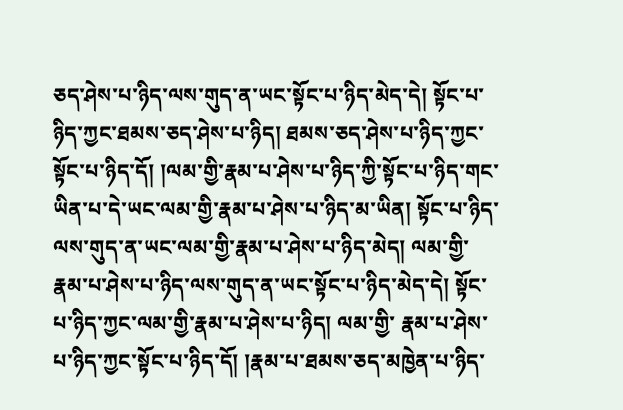ཅད་ཤེས་པ་ཉིད་ལས་གུད་ན་ཡང་སྟོང་པ་ཉིད་མེད་དེ། སྟོང་པ་ཉིད་ཀྱང་ཐམས་ཅད་ཤེས་པ་ཉིད། ཐམས་ཅད་ཤེས་པ་ཉིད་ཀྱང་སྟོང་པ་ཉིད་དོ། །ལམ་གྱི་རྣམ་པ་ཤེས་པ་ཉིད་ཀྱི་སྟོང་པ་ཉིད་གང་ ཡིན་པ་དེ་ཡང་ལམ་གྱི་རྣམ་པ་ཤེས་པ་ཉིད་མ་ཡིན། སྟོང་པ་ཉིད་ལས་གུད་ན་ཡང་ལམ་གྱི་རྣམ་པ་ཤེས་པ་ཉིད་མེད། ལམ་གྱི་རྣམ་པ་ཤེས་པ་ཉིད་ལས་གུད་ན་ཡང་སྟོང་པ་ཉིད་མེད་དེ། སྟོང་པ་ཉིད་ཀྱང་ལམ་གྱི་རྣམ་པ་ཤེས་པ་ཉིད། ལམ་གྱི་ རྣམ་པ་ཤེས་པ་ཉིད་ཀྱང་སྟོང་པ་ཉིད་དོ། །རྣམ་པ་ཐམས་ཅད་མཁྱེན་པ་ཉིད་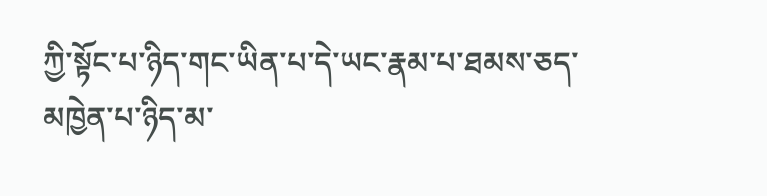ཀྱི་སྟོང་པ་ཉིད་གང་ཡིན་པ་དེ་ཡང་རྣམ་པ་ཐམས་ཅད་མཁྱེན་པ་ཉིད་མ་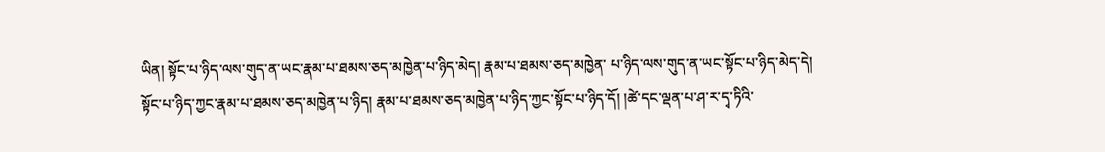ཡིན། སྟོང་པ་ཉིད་ལས་གུད་ན་ཡང་རྣམ་པ་ཐམས་ཅད་མཁྱེན་པ་ཉིད་མེད། རྣམ་པ་ཐམས་ཅད་མཁྱེན་ པ་ཉིད་ལས་གུད་ན་ཡང་སྟོང་པ་ཉིད་མེད་དེ། སྟོང་པ་ཉིད་ཀྱང་རྣམ་པ་ཐམས་ཅད་མཁྱེན་པ་ཉིད། རྣམ་པ་ཐམས་ཅད་མཁྱེན་པ་ཉིད་ཀྱང་སྟོང་པ་ཉིད་དོ། །ཚེ་དང་ལྡན་པ་ཤ་ར་དྭ་ཏིའི་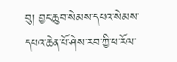བུ། བྱང་ཆུབ་སེམས་དཔའ་སེམས་དཔའ་ཆེན་པོ་ཤེས་རབ་ཀྱི་ཕ་རོལ་